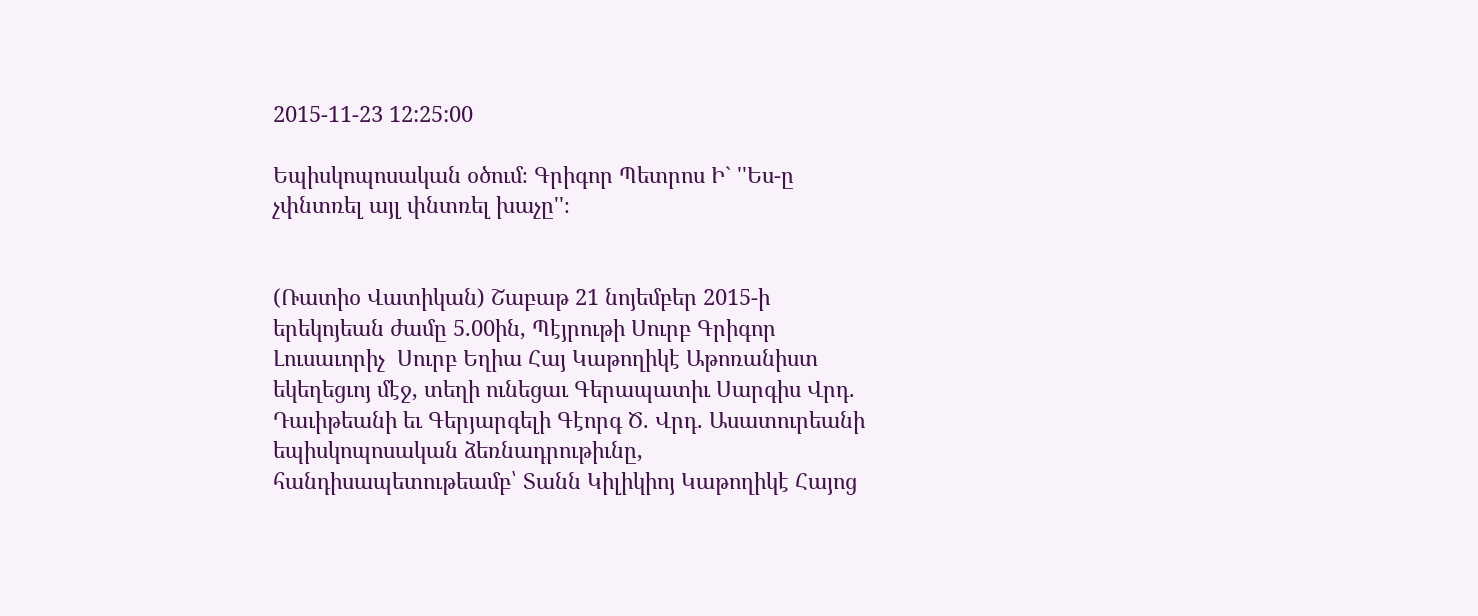2015-11-23 12:25:00

Եպիսկոպոսական օծում։ Գրիգոր Պետրոս Ի` ''Ես-ը չփնտռել այլ փնտռել խաչը''։


(Ռատիօ Վատիկան) Շաբաթ 21 նոյեմբեր 2015-ի երեկոյեան ժամը 5.00ին, Պէյրութի Սուրբ Գրիգոր Լուսաւորիչ  Սուրբ Եղիա Հայ Կաթողիկէ Աթոռանիստ եկեղեցւոյ մէջ, տեղի ունեցաւ Գերապատիւ Սարգիս Վրդ. Դաւիթեանի եւ Գերյարգելի Գէորգ Ծ. Վրդ. Ասատուրեանի եպիսկոպոսական ձեռնադրութիւնը,  հանդիսապետութեամբ՝ Տանն Կիլիկիոյ Կաթողիկէ Հայոց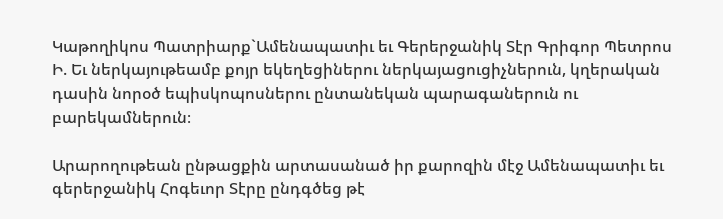Կաթողիկոս Պատրիարք`Ամենապատիւ եւ Գերերջանիկ Տէր Գրիգոր Պետրոս Ի. Եւ ներկայութեամբ քոյր եկեղեցիներու ներկայացուցիչներուն, կղերական դասին նորօծ եպիսկոպոսներու ընտանեկան պարագաներուն ու բարեկամներուն։

Արարողութեան ընթացքին արտասանած իր քարոզին մէջ Ամենապատիւ եւ գերերջանիկ Հոգեւոր Տէրը ընդգծեց թէ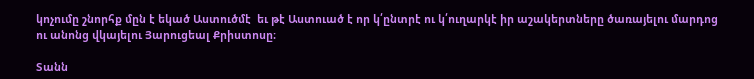կոչումը շնորհք մըն է եկած Աստուծմէ  եւ թէ Աստուած է որ կ՛ընտրէ ու կ՛ուղարկէ իր աշակերտները ծառայելու մարդոց ու անոնց վկայելու Յարուցեալ Քրիստոսը։

Տանն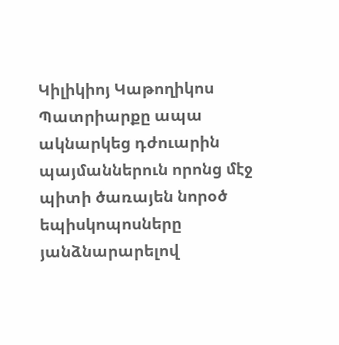Կիլիկիոյ Կաթողիկոս Պատրիարքը ապա ակնարկեց դժուարին պայմաններուն որոնց մէջ պիտի ծառայեն նորօծ եպիսկոպոսները յանձնարարելով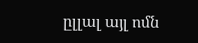ըլլալ այլ ոմն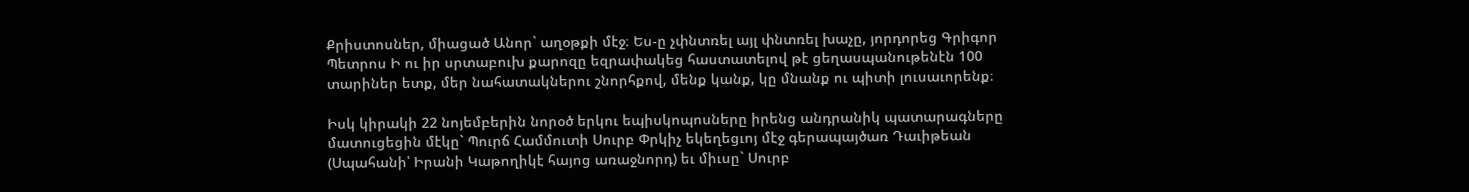Քրիստոսներ, միացած Անոր` աղօթքի մէջ։ Ես-ը չփնտռել այլ փնտռել խաչը, յորդորեց Գրիգոր Պետրոս Ի ու իր սրտաբուխ քարոզը եզրափակեց հաստատելով թէ ցեղասպանութենէն 100 տարիներ ետք, մեր նահատակներու շնորհքով, մենք կանք, կը մնանք ու պիտի լուսաւորենք։

Իսկ կիրակի 22 նոյեմբերին նորօծ երկու եպիսկոպոսները իրենց անդրանիկ պատարագները մատուցեցին մէկը` Պուրճ Համմուտի Սուրբ Փրկիչ եկեղեցւոյ մէջ գերապայծառ Դաւիթեան (Սպահանի՝ Իրանի Կաթողիկէ հայոց առաջնորդ) եւ միւսը` Սուրբ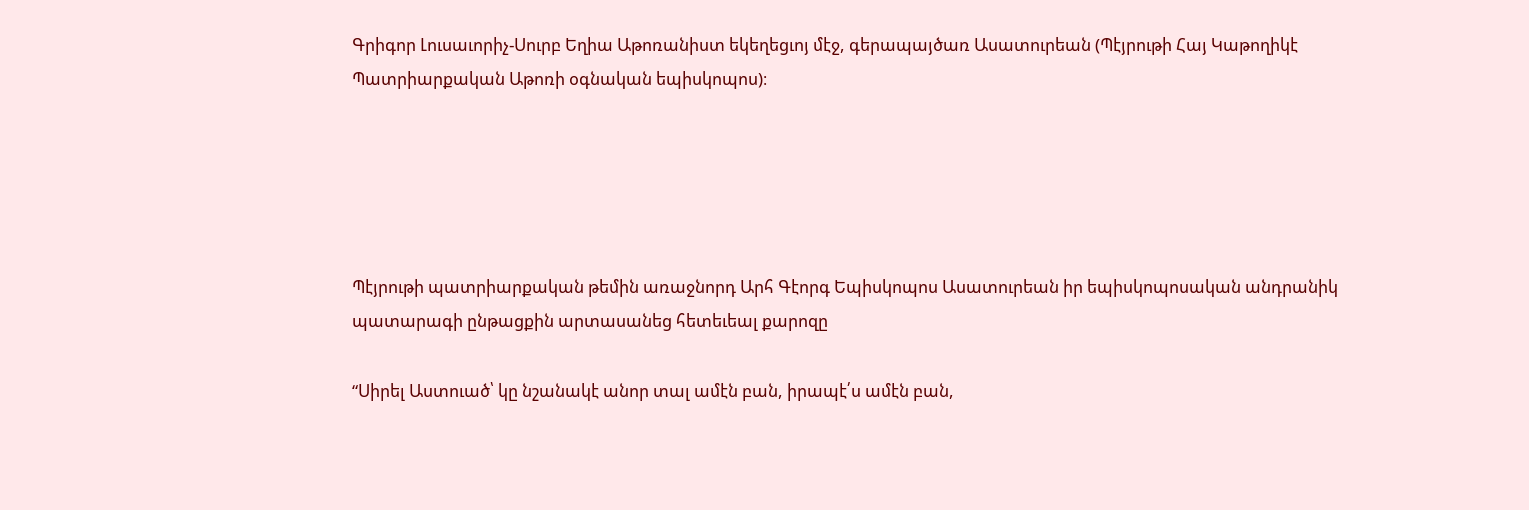Գրիգոր Լուսաւորիչ-Սուրբ Եղիա Աթոռանիստ եկեղեցւոյ մէջ, գերապայծառ Ասատուրեան (Պէյրութի Հայ Կաթողիկէ  Պատրիարքական Աթոռի օգնական եպիսկոպոս)։





Պէյրութի պատրիարքական թեմին առաջնորդ Արհ Գէորգ Եպիսկոպոս Ասատուրեան իր եպիսկոպոսական անդրանիկ պատարագի ընթացքին արտասանեց հետեւեալ քարոզը

“Սիրել Աստուած՝ կը նշանակէ անոր տալ ամէն բան, իրապէ՛ս ամէն բան,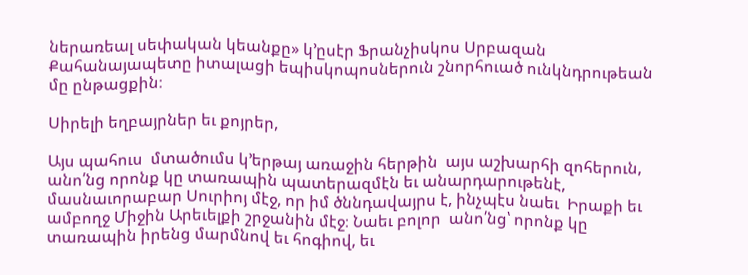ներառեալ սեփական կեանքը» կ’ըսէր Ֆրանչիսկոս Սրբազան Քահանայապետը իտալացի եպիսկոպոսներուն շնորհուած ունկնդրութեան մը ընթացքին։

Սիրելի եղբայրներ եւ քոյրեր,

Այս պահուս  մտածումս կ’երթայ առաջին հերթին  այս աշխարհի զոհերուն, անո՛նց որոնք կը տառապին պատերազմէն եւ անարդարութենէ, մասնաւորաբար Սուրիոյ մէջ, որ իմ ծննդավայրս է, ինչպէս նաեւ  Իրաքի եւ ամբողջ Միջին Արեւելքի շրջանին մէջ։ Նաեւ բոլոր  անո՛նց՝ որոնք կը տառապին իրենց մարմնով եւ հոգիով, եւ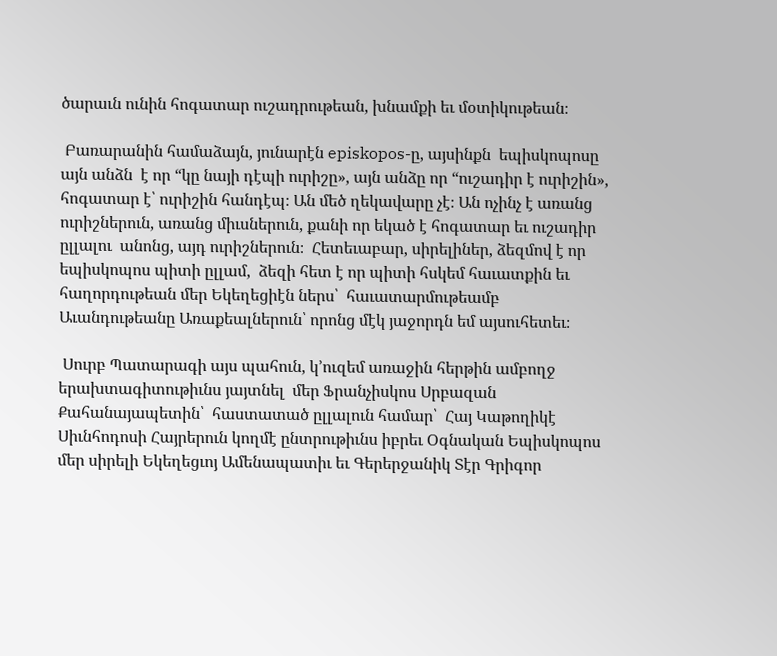ծարաւն ունին հոգատար ուշադրութեան, խնամքի եւ մօտիկութեան։

 Բառարանին համաձայն, յունարէն episkopos-ը, այսինքն  եպիսկոպոսը այն անձն  է որ “կը նայի դէպի ուրիշը», այն անձը որ “ուշադիր է ուրիշին», հոգատար է՝ ուրիշին հանդէպ։ Ան մեծ ղեկավարը չէ։ Ան ոչինչ է առանց ուրիշներուն, առանց միւսներուն, քանի որ եկած է հոգատար եւ ուշադիր ըլլալու  անոնց, այդ ուրիշներուն։  Հետեւաբար, սիրելիներ, ձեզմով է որ եպիսկոպոս պիտի ըլլամ,  ձեզի հետ է որ պիտի հսկեմ հաւատքին եւ հաղորդութեան մեր Եկեղեցիէն ներս՝  հաւատարմութեամբ Աւանդութեանը Առաքեալներուն՝ որոնց մէկ յաջորդն եմ այսուհետեւ։

 Սուրբ Պատարագի այս պահուն, կ’ուզեմ առաջին հերթին ամբողջ  երախտագիտութիւնս յայտնել  մեր Ֆրանչիսկոս Սրբազան Քահանայապետին՝  հաստատած ըլլալուն համար՝  Հայ Կաթողիկէ Սիւնհոդոսի Հայրերուն կողմէ ընտրութիւնս իբրեւ Օգնական Եպիսկոպոս  մեր սիրելի Եկեղեցւոյ Ամենապատիւ եւ Գերերջանիկ Տէր Գրիգոր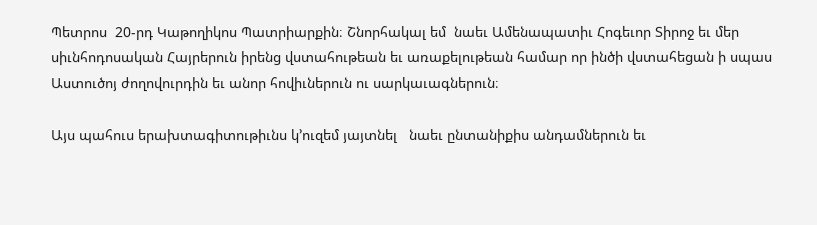Պետրոս  20-րդ Կաթողիկոս Պատրիարքին։ Շնորհակալ եմ  նաեւ Ամենապատիւ Հոգեւոր Տիրոջ եւ մեր սիւնհոդոսական Հայրերուն իրենց վստահութեան եւ առաքելութեան համար որ ինծի վստահեցան ի սպաս Աստուծոյ ժողովուրդին եւ անոր հովիւներուն ու սարկաւագներուն։

Այս պահուս երախտագիտութիւնս կ’ուզեմ յայտնել   նաեւ ընտանիքիս անդամներուն եւ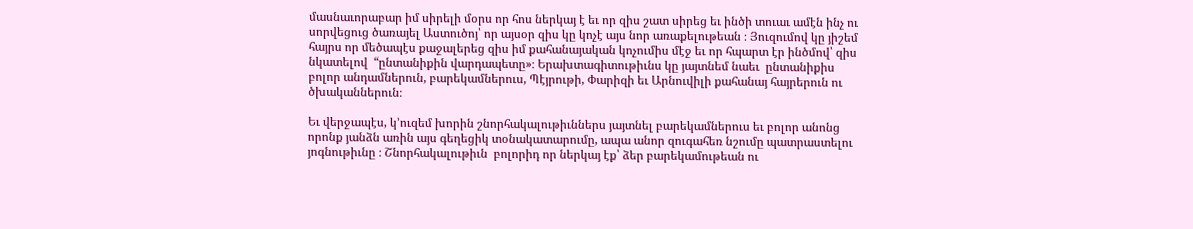մասնաւորաբար իմ սիրելի մօրս որ հոս ներկայ է եւ որ զիս շատ սիրեց եւ ինծի տուաւ ամէն ինչ ու սորվեցուց ծառայել Աստուծոյ՝ որ այսօր զիս կը կոչէ այս նոր առաքելութեան ։ Յուզումով կը յիշեմ հայրս որ մեծապէս քաջալերեց զիս իմ քահանայական կոչումիս մէջ եւ որ հպարտ էր ինծմով՝ զիս նկատելով  “ընտանիքին վարդապետը»։ Երախտագիտութիւնս կը յայտնեմ նաեւ  ընտանիքիս բոլոր անդամներուն, բարեկամներուս, Պէյրութի, Փարիզի եւ Արնուվիլի քահանայ հայրերուն ու  ծխականներուն։

Եւ վերջապէս, կ’ուզեմ խորին շնորհակալութիւններս յայտնել բարեկամներուս եւ բոլոր անոնց  որոնք յանձն առին այս գեղեցիկ տօնակատարումը, ապա անոր զուգահեռ նշումը պատրաստելու յոգնութիւնը ։ Շնորհակալութիւն  բոլորիդ որ ներկայ էք՝ ձեր բարեկամութեան ու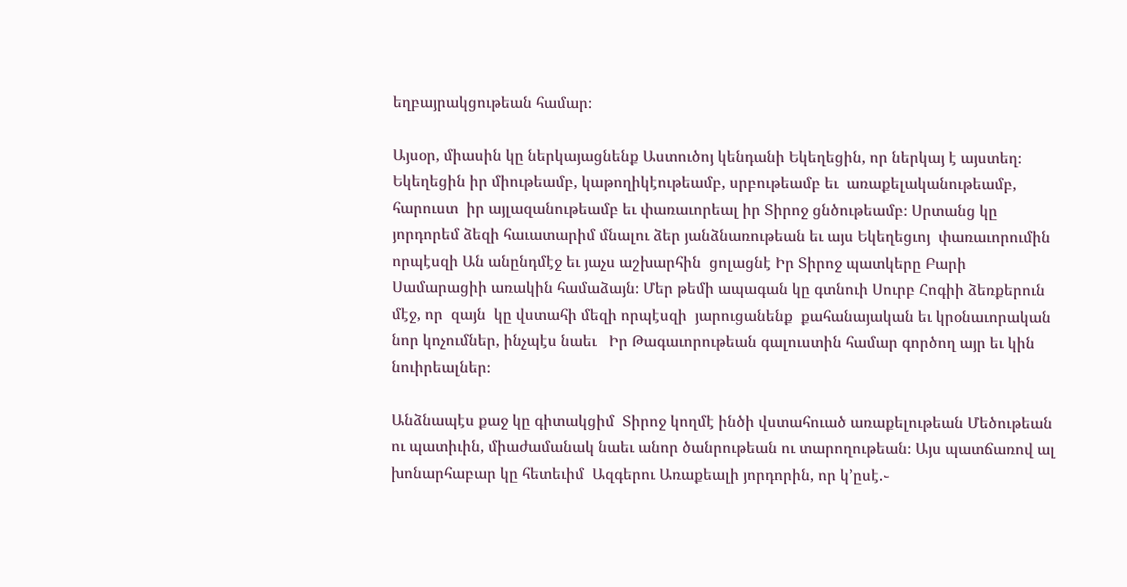եղբայրակցութեան համար։

Այսօր, միասին կը ներկայացնենք Աստուծոյ կենդանի Եկեղեցին, որ ներկայ է այստեղ։  Եկեղեցին իր միութեամբ, կաթողիկէութեամբ, սրբութեամբ եւ  առաքելականութեամբ,  հարուստ  իր այլազանութեամբ եւ փառաւորեալ իր Տիրոջ ցնծութեամբ։ Սրտանց կը յորդորեմ ձեզի հաւատարիմ մնալու ձեր յանձնառութեան եւ այս Եկեղեցւոյ  փառաւորումին որպէսզի Ան անընդմէջ եւ յաչս աշխարհին  ցոլացնէ Իր Տիրոջ պատկերը Բարի Սամարացիի առակին համաձայն։ Մեր թեմի ապագան կը գտնուի Սուրբ Հոգիի ձեռքերուն մէջ, որ  զայն  կը վստահի մեզի որպէսզի  յարուցանենք  քահանայական եւ կրօնաւորական նոր կոչումներ, ինչպէս նաեւ   Իր Թագաւորութեան գալուստին համար գործող այր եւ կին նուիրեալներ։

Անձնապէս քաջ կը գիտակցիմ  Տիրոջ կողմէ ինծի վստահուած առաքելութեան Մեծութեան ու պատիւին, միաժամանակ նաեւ անոր ծանրութեան ու տարողութեան։ Այս պատճառով ալ խոնարհաբար կը հետեւիմ  Ազգերու Առաքեալի յորդորին, որ կ’ըսէ.֊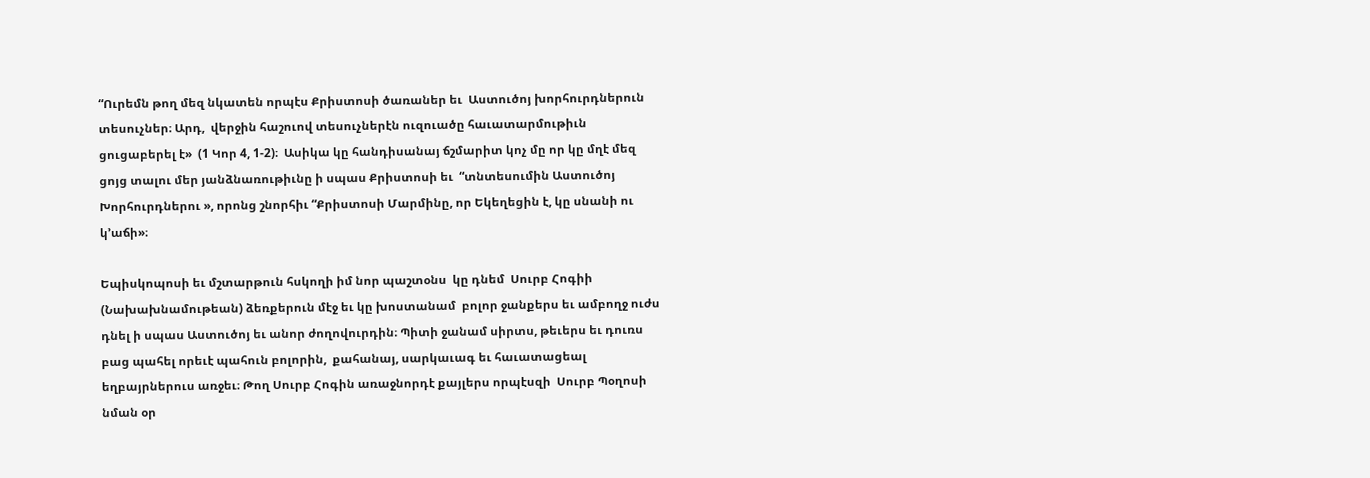“Ուրեմն թող մեզ նկատեն որպէս Քրիստոսի ծառաներ եւ  Աստուծոյ խորհուրդներուն տեսուչներ։ Արդ,  վերջին հաշուով տեսուչներէն ուզուածը հաւատարմութիւն ցուցաբերել է»  (1 Կոր 4, 1-2)։  Ասիկա կը հանդիսանայ ճշմարիտ կոչ մը որ կը մղէ մեզ  ցոյց տալու մեր յանձնառութիւնը ի սպաս Քրիստոսի եւ  “տնտեսումին Աստուծոյ Խորհուրդներու », որոնց շնորհիւ “Քրիստոսի Մարմինը, որ Եկեղեցին է, կը սնանի ու կ’աճի»։

Եպիսկոպոսի եւ մշտարթուն հսկողի իմ նոր պաշտօնս  կը դնեմ  Սուրբ Հոգիի (Նախախնամութեան) ձեռքերուն մէջ եւ կը խոստանամ  բոլոր ջանքերս եւ ամբողջ ուժս դնել ի սպաս Աստուծոյ եւ անոր ժողովուրդին։ Պիտի ջանամ սիրտս, թեւերս եւ դուռս բաց պահել որեւէ պահուն բոլորին,  քահանայ, սարկաւագ եւ հաւատացեալ եղբայրներուս առջեւ։ Թող Սուրբ Հոգին առաջնորդէ քայլերս որպէսզի  Սուրբ Պօղոսի նման օր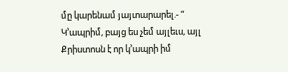մը կարենամ յայտարարել.- “ Կ’ապրիմ, բայց ես չեմ այլեւս, այլ Քրիստոսն է որ կ’ապրի իմ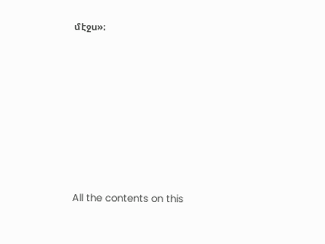մէջս»։








All the contents on this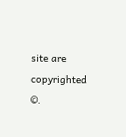site are copyrighted ©.